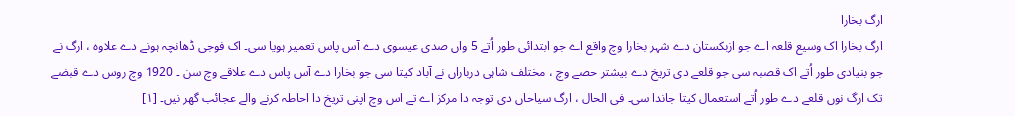ارگ بخارا
ارگ بخارا اک وسیع قلعہ اے جو ازبکستان دے شہر بخارا وچ واقع اے جو ابتدائی طور اُتے 5 واں صدی عیسوی دے آس پاس تعمیر ہويا سی۔ اک فوجی ڈھانچہ ہونے دے علاوہ ، ارگ نے جو بنیادی طور اُتے اک قصبہ سی جو قلعے دی تریخ دے بیشتر حصے وچ ، مختلف شاہی درباراں نے آباد کيتا سی جو بخارا دے آس پاس دے علاقے وچ سن ۔ 1920 وچ روس دے قبضے تک ارگ نوں قلعے دے طور اُتے استعمال کيتا جاندا سی۔ فی الحال ، ارگ سیاحاں دی توجہ دا مرکز اے تے اس وچ اپنی تریخ دا احاطہ کرنے والے عجائب گھر نيں۔ [۱]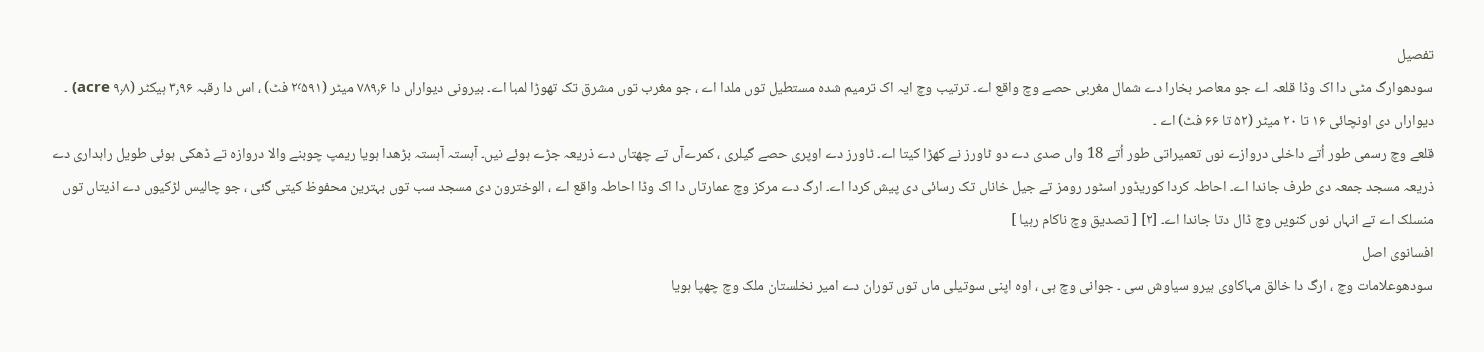تفصیل
سودھوارگ مٹی دا اک وڈا قلعہ اے جو معاصر بخارا دے شمال مغربی حصے وچ واقع اے۔ ترتیب وچ ایہ اک ترمیم شدہ مستطیل توں ملدا اے ، جو مغرب توں مشرق تک تھوڑا لمبا اے۔ بیرونی دیواراں دا ۷۸۹٫۶ میٹر (۲٬۵۹۱ فٹ) ، اس دا رقبہ ۳٫۹۶ ہیکٹر (۹٫۸ acre) ۔ دیواراں دی اونچائی ۱۶ تا ۲۰ میٹر (۵۲ تا ۶۶ فٹ) اے ۔
قلعے وچ رسمی طور اُتے داخلی دروازے نوں تعمیراتی طور اُتے 18 واں صدی دے دو ٹاورز نے کھڑا کيتا اے۔ ٹاورز دے اوپری حصے گیلری ، کمرےآں تے چھتاں دے ذریعہ جڑے ہوئے نيں۔ آہستہ آہستہ بڑھدا ہويا ریمپ چوبنے والا دروازہ تے ڈھکی ہوئی طویل راہداری دے ذریعہ مسجد جمعہ دی طرف جاندا اے۔ احاطہ کردا کوریڈور اسٹور رومز تے جیل خاناں تک رسائی دی پیش کردا اے۔ ارگ دے مرکز وچ عمارتاں دا اک وڈا احاطہ واقع اے ، الوخترون دی مسجد سب توں بہترین محفوظ کيتی گئی ، جو چالیس لڑکیوں دے اذیتاں توں منسلک اے تے انہاں نوں کنويں وچ ڈال دتا جاندا اے۔ [۲] [ تصدیق وچ ناکام رہیا ]
افسانوی اصل
سودھوعلامات وچ ، ارگ دا خالق مہاکاوی ہیرو سیاوش سی ۔ جوانی وچ ہی ، اوہ اپنی سوتیلی ماں توں توران دے امیر نخلستان ملک وچ چھپا ہويا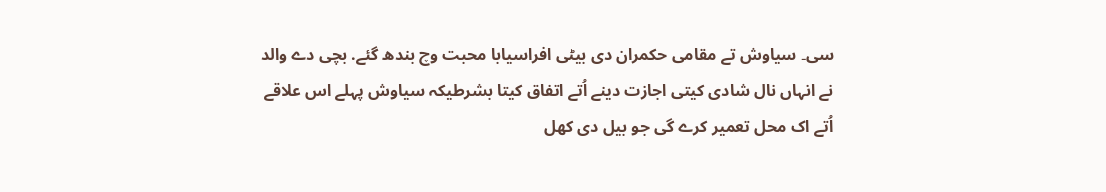سی۔ سیاوش تے مقامی حکمران دی بیٹی افراسیابا محبت وچ بندھ گئے. بچی دے والد نے انہاں نال شادی کيتی اجازت دینے اُتے اتفاق کيتا بشرطیکہ سیاوش پہلے اس علاقے اُتے اک محل تعمیر کرے گی جو بیل دی کھل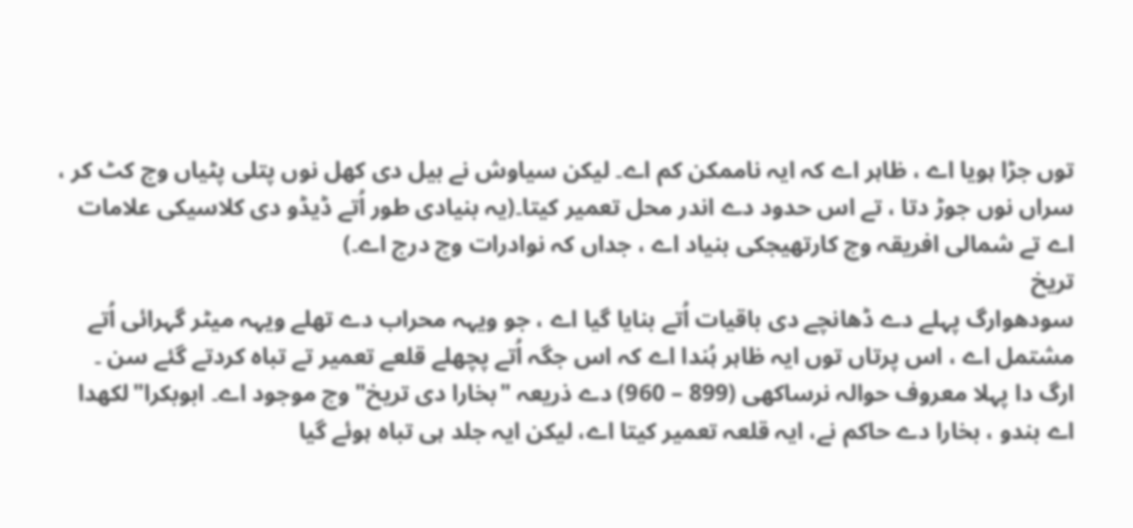توں جڑا ہويا اے ، ظاہر اے کہ ایہ ناممکن کم اے۔ لیکن سیاوش نے بیل دی کھل نوں پتلی پٹیاں وچ کٹ کر ، سراں نوں جوڑ دتا ، تے اس حدود دے اندر محل تعمیر کيتا۔(یہ بنیادی طور اُتے ڈیڈو دی کلاسیکی علامات اے تے شمالی افریقہ وچ کارتھیجکی بنیاد اے ، جداں کہ نوادرات وچ درج اے۔)
تریخ
سودھوارگ پہلے دے ڈھانچے دی باقیات اُتے بنایا گیا اے ، جو ویہہ محراب دے تھلے ویہہ میٹر گہرائی اُتے مشتمل اے ، اس پرتاں توں ایہ ظاہر ہُندا اے کہ اس جگہ اُتے پچھلے قلعے تعمیر تے تباہ کردتے گئے سن ۔
ارگ دا پہلا معروف حوالہ نرساکھی (899 – 960) دے ذریعہ "بخارا دی تریخ" وچ موجود اے۔ ابوبکرا"لکھدا اے بندو ، بخارا دے حاکم نے، ایہ قلعہ تعمیر کيتا اے، لیکن ایہ جلد ہی تباہ ہوئے گیا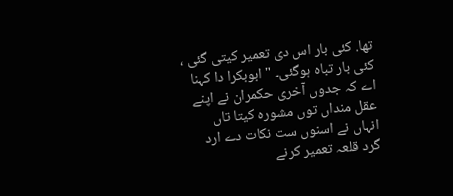تھا. کئی بار اس دی تعمیر کيتی گئی ، کئی بار تباہ ہوگئی۔ " ابوبکرا دا کہنا اے کہ جدوں آخری حکمران نے اپنے عقل منداں توں مشورہ کيتا تاں انہاں نے اسنوں ست نکات دے ارد گرد قلعہ تعمیر کرنے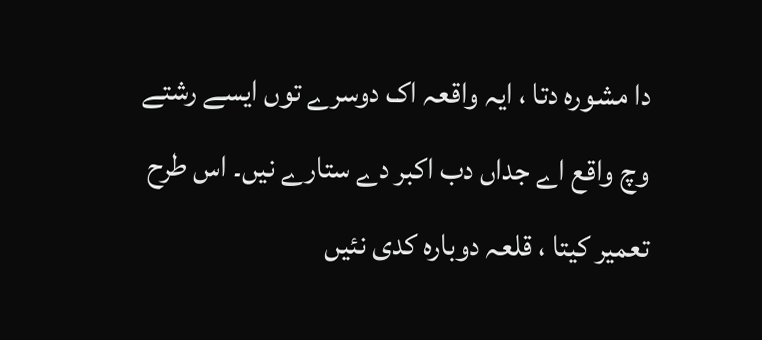دا مشورہ دتا ، ایہ واقعہ اک دوسرے توں ايسے رشتے وچ واقع اے جداں دب اکبر دے ستارے نيں۔ اس طرح تعمیر کيتا ، قلعہ دوبارہ کدی نئيں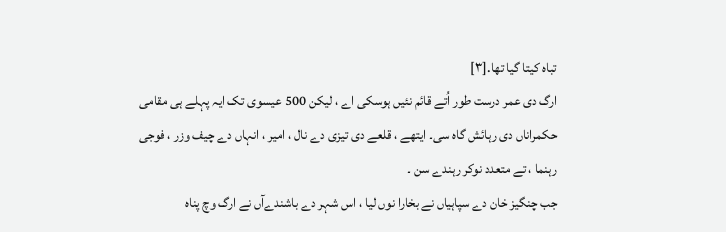تباہ کيتا گیا تھا.[۳]
ارگ دی عمر درست طور اُتے قائم نئيں ہوسکی اے ، لیکن 500 عیسوی تک ایہ پہلے ہی مقامی حکمراناں دی رہائش گاہ سی۔ ایتھے ، قلعے دی تیزی دے نال ، امیر ، انہاں دے چیف وزر ، فوجی رہنما ، تے متعدد نوکر رہندے سن ۔
جب چنگیز خان دے سپاہیاں نے بخارا نوں لیا ، اس شہر دے باشندےآں نے ارگ وچ پناہ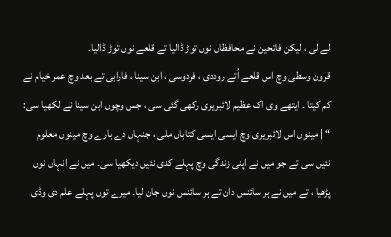لے لی ، لیکن فاتحین نے محافظاں نوں توڑ ڈالیا تے قلعے نوں توڑ ڈالیا۔
قرون وسطی وچ اس قلعے اُتے روددی ، فردوسی ، ابن سینا ، فارابی تے بعد وچ عمر خیام نے کم کيتا ۔ ایتھے وی اک عظیم لائبریری رکھی گئی سی ، جس وچوں ابن سینا نے لکھیا سی:
“ | مینوں اس لائبریری وچ ایسی ایسی کتاباں ملی ، جنہاں دے بارے وچ مینوں معلوم نئيں سی تے جو ميں نے اپنی زندگی وچ پہلے کدی نئيں دیکھیا سی۔ ميں نے انہاں نوں پڑھیا ، تے ميں نے ہر سائنس دان تے ہر سائنس نوں جان لیا۔ میرے توں پہلے علم دی وڈی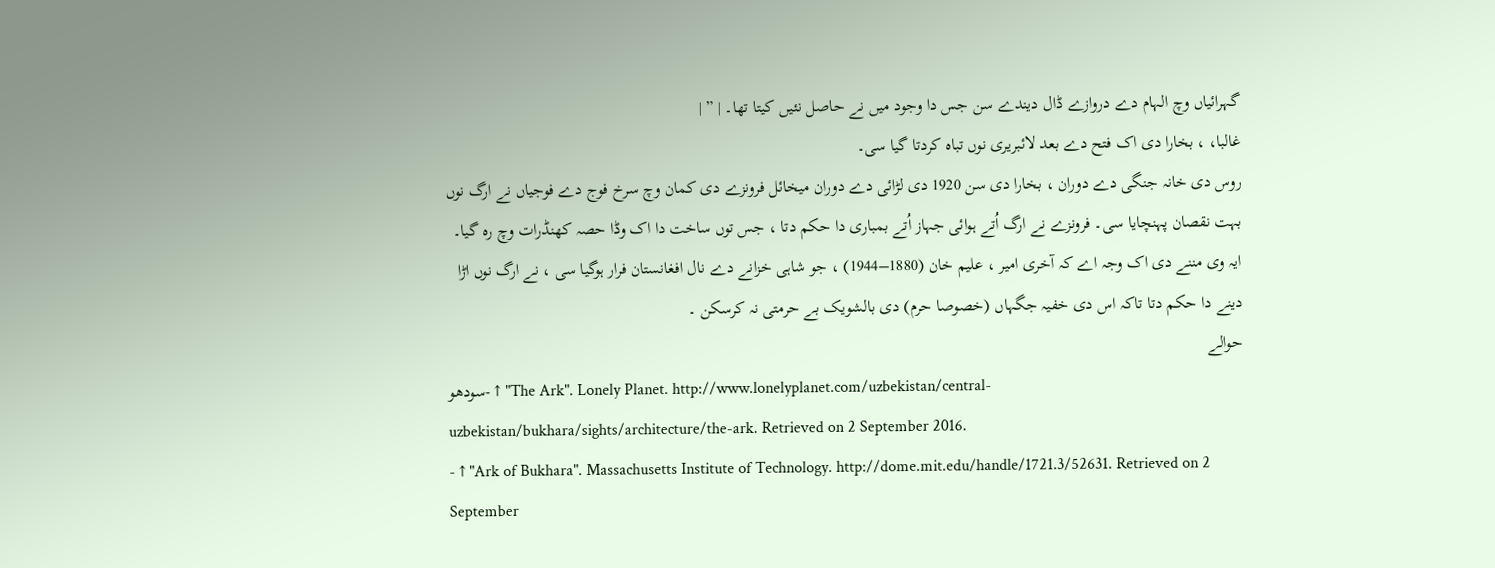گہرائیاں وچ الہام دے دروازے ڈال دیندے سن جس دا وجود ميں نے حاصل نئيں کيتا تھا۔ | ” |
غالبا، ، بخارا دی اک فتح دے بعد لائبریری نوں تباہ کردتا گیا سی۔
روس دی خانہ جنگی دے دوران ، بخارا دی سن 1920 دی لڑائی دے دوران میخائل فرونزے دی کمان وچ سرخ فوج دے فوجیاں نے ارگ نوں بہت نقصان پہنچایا سی۔ فرونزے نے ارگ اُتے ہوائی جہاز اُتے بمباری دا حکم دتا ، جس توں ساخت دا اک وڈا حصہ کھنڈرات وچ رہ گیا۔ ایہ وی مننے دی اک وجہ اے کہ آخری امیر ، علیم خان (1880–1944) ، جو شاہی خزانے دے نال افغانستان فرار ہوگیا سی ، نے ارگ نوں اڑا دینے دا حکم دتا تاکہ اس دی خفیہ جگہاں (خصوصا حرم) دی بالشویک بے حرمتی نہ کرسکن ۔
حوالے
سودھو- ↑ "The Ark". Lonely Planet. http://www.lonelyplanet.com/uzbekistan/central-uzbekistan/bukhara/sights/architecture/the-ark. Retrieved on 2 September 2016.
- ↑ "Ark of Bukhara". Massachusetts Institute of Technology. http://dome.mit.edu/handle/1721.3/52631. Retrieved on 2 September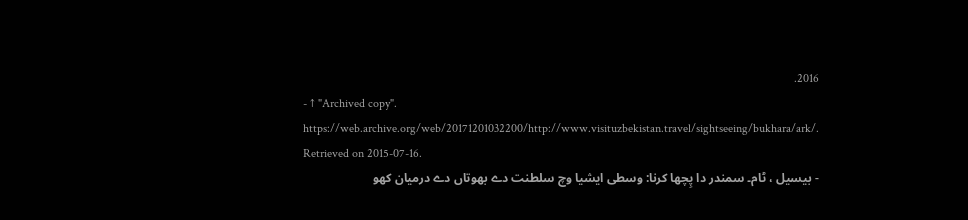2016.
- ↑ "Archived copy". https://web.archive.org/web/20171201032200/http://www.visituzbekistan.travel/sightseeing/bukhara/ark/. Retrieved on 2015-07-16.
- بیسیل ، ٹام۔ سمندر دا پِچھا کرنا: وسطی ایشیا وچ سلطنت دے بھوتاں دے درمیان کھو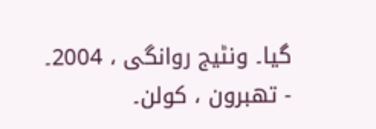گیا۔ ونٹیج روانگی ، 2004۔
- تھبرون ، کولن۔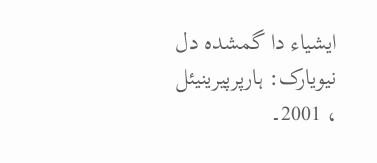ایشیاء دا گمشدہ دل نیویارک: ہارپرپیرینیئل ، 2001۔